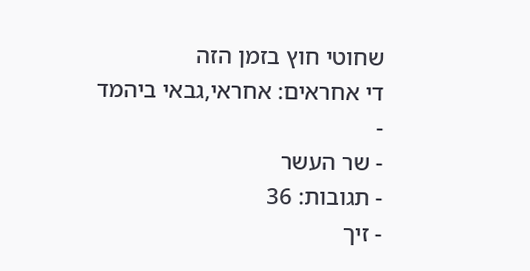שחוטי חוץ בזמן הזה
די אחראים: אחראי,גבאי ביהמד
-
- שר העשר
- תגובות: 36
- זיך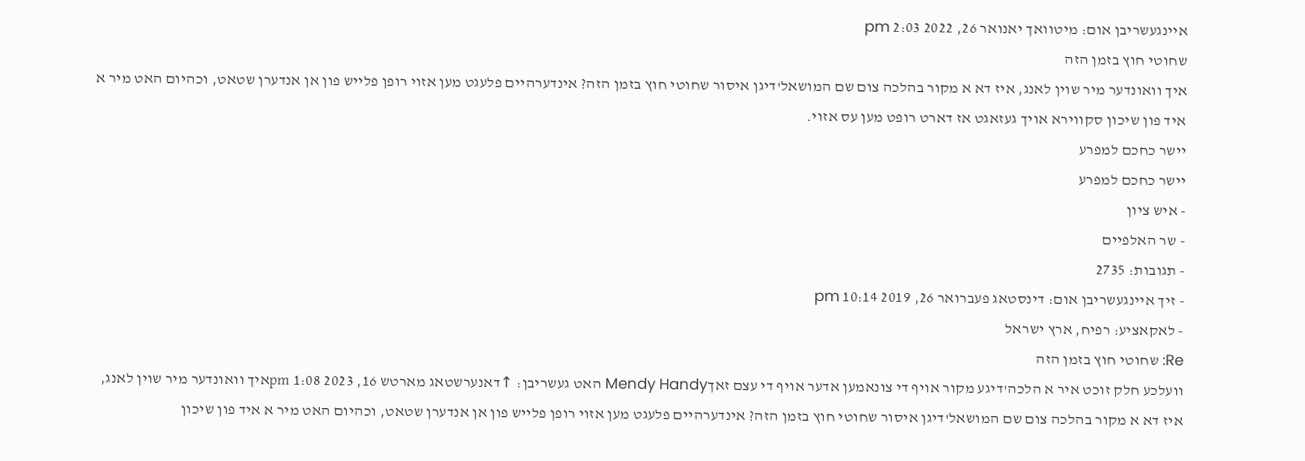איינגעשריבן אום: מיטוואך יאנואר 26, 2022 2:03 pm
שחוטי חוץ בזמן הזה
איך וואונדער מיר שוין לאנג, איז דא א מקור בהלכה צום שם המושאל'דיגן איסור שחוטי חוץ בזמן הזה? אינדערהיים פלעגט מען אזוי רופן פלייש פון אן אנדערן שטאט, וכהיום האט מיר א איד פון שיכון סקווירא אויך געזאגט אז דארט רופט מען עס אזוי.
יישר כחכם למפרע
יישר כחכם למפרע
- איש ציון
- שר האלפיים
- תגובות: 2735
- זיך איינגעשריבן אום: דינסטאג פעברואר 26, 2019 10:14 pm
- לאקאציע: רפיח, ארץ ישראל
Re: שחוטי חוץ בזמן הזה
וועלכע חלק זוכט איר א הלכה'דיגע מקור אויף די צונאמען אדער אויף די עצם זאךMendy Handy האט געשריבן: ↑דאנערשטאג מארטש 16, 2023 1:08 pmאיך וואונדער מיר שוין לאנג, איז דא א מקור בהלכה צום שם המושאל'דיגן איסור שחוטי חוץ בזמן הזה? אינדערהיים פלעגט מען אזוי רופן פלייש פון אן אנדערן שטאט, וכהיום האט מיר א איד פון שיכון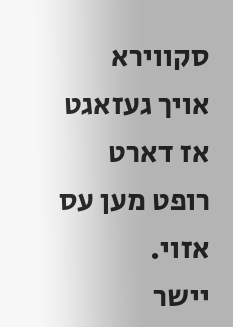סקווירא אויך געזאגט אז דארט רופט מען עס אזוי.
יישר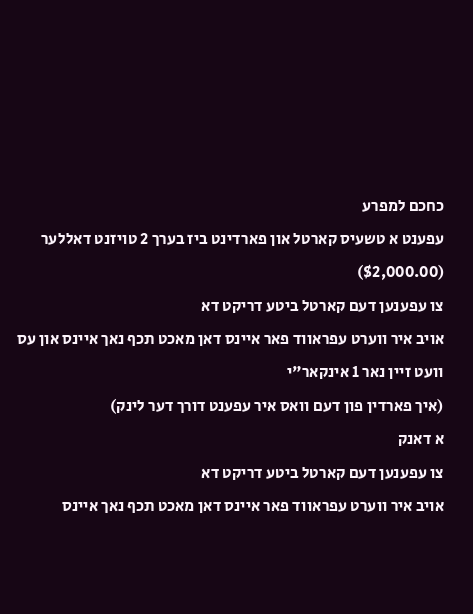כחכם למפרע
עפענט א טשעיס קארטל און פארדינט ביז בערך 2 טויזנט דאללער ($2,000.00)
צו עפענען דעם קארטל ביטע דריקט דא
אויב איר ווערט עפראווד פאר איינס דאן מאכט תכף נאך איינס און עס וועט זיין נאר 1 אינקאר"י
(איך פארדין פון דעם וואס איר עפענט דורך דער לינק)
א דאנק
צו עפענען דעם קארטל ביטע דריקט דא
אויב איר ווערט עפראווד פאר איינס דאן מאכט תכף נאך איינס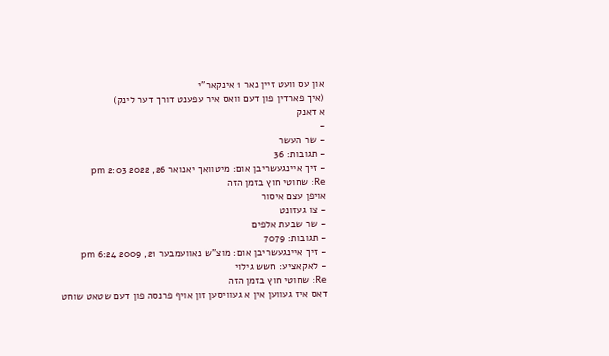און עס וועט זיין נאר 1 אינקאר"י
(איך פארדין פון דעם וואס איר עפענט דורך דער לינק)
א דאנק
-
- שר העשר
- תגובות: 36
- זיך איינגעשריבן אום: מיטוואך יאנואר 26, 2022 2:03 pm
Re: שחוטי חוץ בזמן הזה
אויפן עצם איסור
- צו געזונט
- שר שבעת אלפים
- תגובות: 7079
- זיך איינגעשריבן אום: מוצ"ש נאוועמבער 21, 2009 6:24 pm
- לאקאציע: חשש גילוי
Re: שחוטי חוץ בזמן הזה
דאס איז געווען אין א געוויסען זון אויף פרנסה פון דעם שטאט שוחט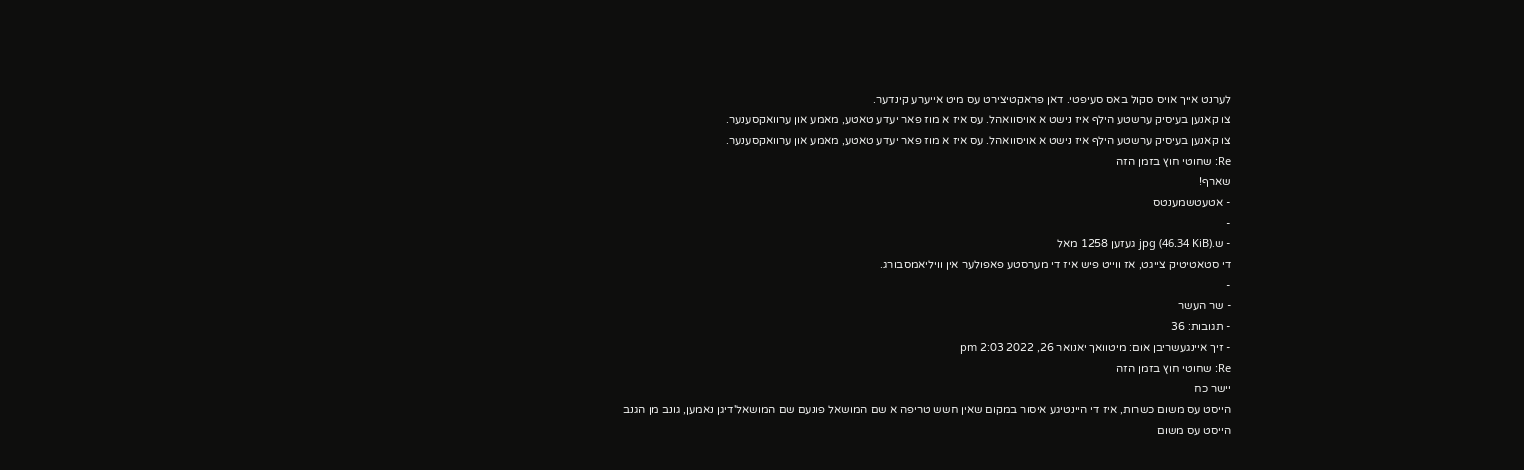לערנט אייך אויס סקול באס סעיפטי. דאן פראקטיצירט עס מיט אייערע קינדער.
צו קאנען בעיסיק ערשטע הילף איז נישט א אויסוואהל. עס איז א מוז פאר יעדע טאטע, מאמע און ערוואקסענער.
צו קאנען בעיסיק ערשטע הילף איז נישט א אויסוואהל. עס איז א מוז פאר יעדע טאטע, מאמע און ערוואקסענער.
Re: שחוטי חוץ בזמן הזה
שארף!
- אטעטשמענטס
-
- ש.jpg (46.34 KiB) געזען 1258 מאל
די סטאטיטיק צייגט, אז ווייט פיש איז די מערסטע פאפולער אין וויליאמסבורג.
-
- שר העשר
- תגובות: 36
- זיך איינגעשריבן אום: מיטוואך יאנואר 26, 2022 2:03 pm
Re: שחוטי חוץ בזמן הזה
יישר כח
הייסט עס משום כשרות, איז די היינטיגע איסור במקום שאין חשש טריפה א שם המושאל פונעם שם המושאל'דיגן נאמען, גונב מן הגנב
הייסט עס משום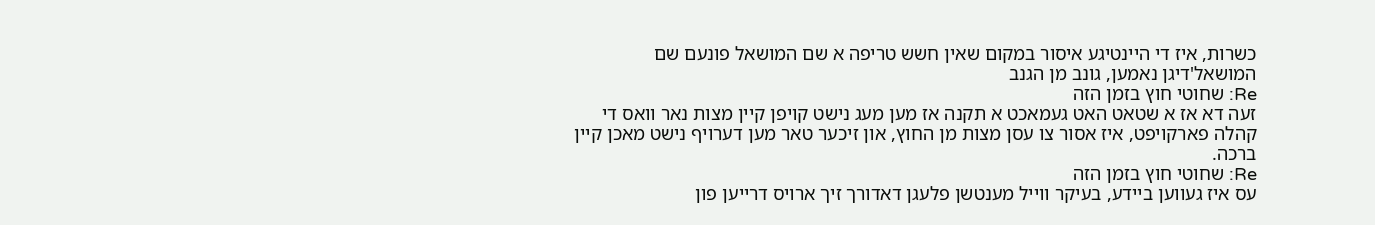כשרות, איז די היינטיגע איסור במקום שאין חשש טריפה א שם המושאל פונעם שם המושאל'דיגן נאמען, גונב מן הגנב
Re: שחוטי חוץ בזמן הזה
זעה דא אז א שטאט האט געמאכט א תקנה אז מען מעג נישט קויפן קיין מצות נאר וואס די קהלה פארקויפט, איז אסור צו עסן מצות מן החוץ, און זיכער טאר מען דערויף נישט מאכן קיין ברכה.
Re: שחוטי חוץ בזמן הזה
עס איז געווען ביידע, בעיקר ווייל מענטשן פלעגן דאדורך זיך ארויס דרייען פון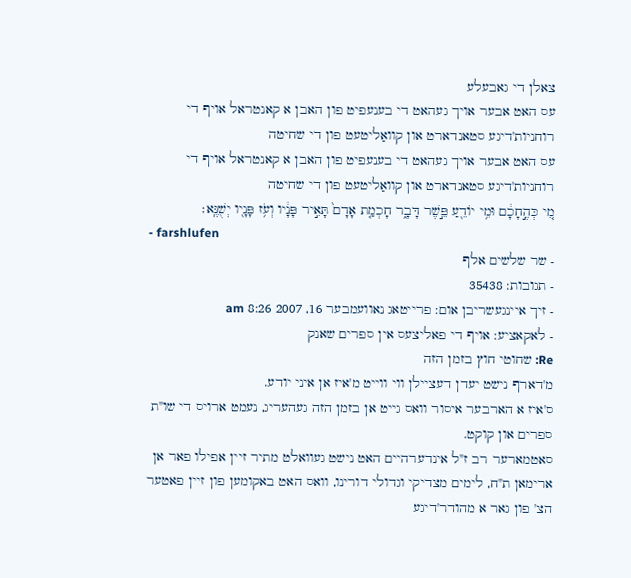צאלן די גאבעלע
עס האט אבער אויך געהאט די בענעפיט פון האבן א קאנטראל אויף די רוחניות'דיגע סטאנדארט און קוואַליטעט פון די שחיטה
עס האט אבער אויך געהאט די בענעפיט פון האבן א קאנטראל אויף די רוחניות'דיגע סטאנדארט און קוואַליטעט פון די שחיטה
מִ֚י כְּהֶ֣חָכָ֔ם וּמִ֥י יוֹדֵ֖עַ פֵּ֣שֶׁר דָּבָ֑ר חָכְמַ֤ת אָדָם֙ תָּאִ֣יר פָּנָ֔יו וְעֹ֥ז פָּנָ֖יו יְשֻׁנֶּֽא׃
- farshlufen
- שר שלשים אלף
- תגובות: 35438
- זיך איינגעשריבן אום: פרייטאג נאוועמבער 16, 2007 8:26 am
- לאקאציע: אויף די פאליצעס אין ספרים שאנק
Re: שחוטי חוץ בזמן הזה
מ'דארף נישט יעדן דעציילן ווי ווייט מ'איז אן איני יודע.
ס'איז א הארבער איסור וואס גייט אן בזמן הזה געהעריג, נעמט ארויס די שו"ת ספרים און קוקט.
סאטמארער רב ז"ל אינדערהיים האט נישט געוואלט מתיר זיין אפילו פאר אן ארימאן ת"ח, לימים מצדיקי וגדולי דורינו, וואס האט באקומען פון זיין פאטער הצ' פון גאר א מהודר'דיגע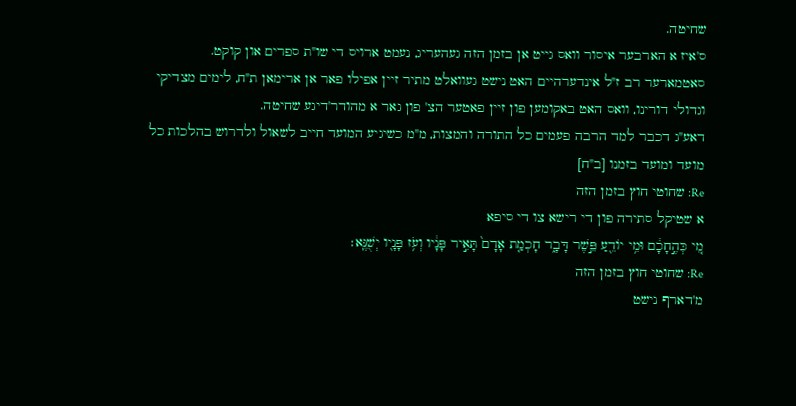שחיטה.
ס'איז א הארבער איסור וואס גייט אן בזמן הזה געהעריג, נעמט ארויס די שו"ת ספרים און קוקט.
סאטמארער רב ז"ל אינדערהיים האט נישט געוואלט מתיר זיין אפילו פאר אן ארימאן ת"ח, לימים מצדיקי וגדולי דורינו, וואס האט באקומען פון זיין פאטער הצ' פון גאר א מהודר'דיגע שחיטה.
דאע"ג דכבר למד הרבה פעמים כל התורה והמצות, מ"מ כשיגיע המועד חייב לשאול ולדרוש בהלכות כל מועד ומועד בזמנו [ב"ח]
Re: שחוטי חוץ בזמן הזה
א שטיקל סתירה פון די רישא צו די סיפא
מִ֚י כְּהֶ֣חָכָ֔ם וּמִ֥י יוֹדֵ֖עַ פֵּ֣שֶׁר דָּבָ֑ר חָכְמַ֤ת אָדָם֙ תָּאִ֣יר פָּנָ֔יו וְעֹ֥ז פָּנָ֖יו יְשֻׁנֶּֽא׃
Re: שחוטי חוץ בזמן הזה
מ'דארף נישט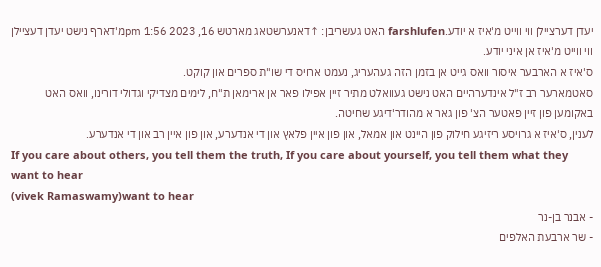יעדן דערציילן ווי ווייט מ'איז א יודע.farshlufen האט געשריבן: ↑דאנערשטאג מארטש 16, 2023 1:56 pmמ'דארף נישט יעדן דעציילן ווי ווייט מ'איז אן איני יודע.
ס'איז א הארבער איסור וואס גייט אן בזמן הזה געהעריג, נעמט ארויס די שו"ת ספרים און קוקט.
סאטמארער רב ז"ל אינדערהיים האט נישט געוואלט מתיר זיין אפילו פאר אן ארימאן ת"ח, לימים מצדיקי וגדולי דורינו, וואס האט באקומען פון זיין פאטער הצ' פון גאר א מהודר'דיגע שחיטה.
לענין, ס'איז א גרויסע ריזיגע חילוק פון היינט און אמאל, און פון איין פלאץ און די אנדערע, און פון איין רב און די אנדערע.
If you care about others, you tell them the truth, If you care about yourself, you tell them what they
want to hear
(vivek Ramaswamy)want to hear
- אבנר בן-נר
- שר ארבעת האלפים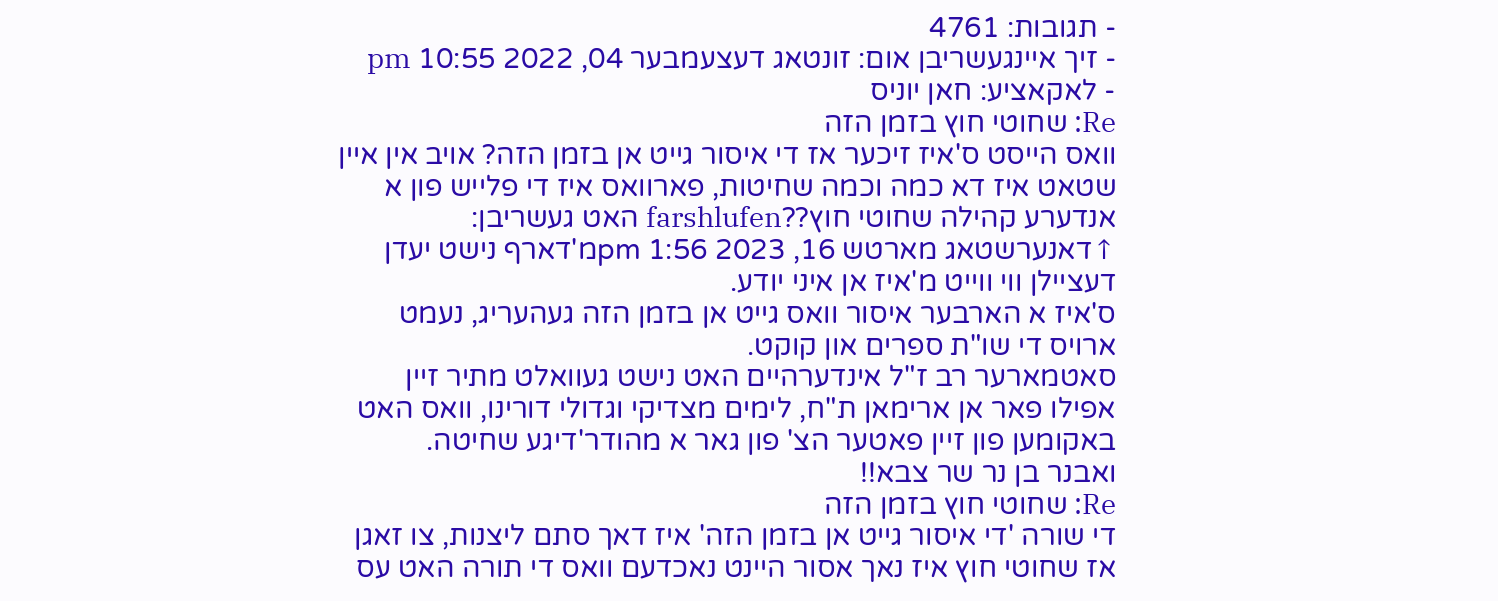- תגובות: 4761
- זיך איינגעשריבן אום: זונטאג דעצעמבער 04, 2022 10:55 pm
- לאקאציע: חאן יוניס
Re: שחוטי חוץ בזמן הזה
וואס הייסט ס'איז זיכער אז די איסור גייט אן בזמן הזה? אויב אין איין שטאט איז דא כמה וכמה שחיטות, פארוואס איז די פלייש פון א אנדערע קהילה שחוטי חוץ??farshlufen האט געשריבן: ↑דאנערשטאג מארטש 16, 2023 1:56 pmמ'דארף נישט יעדן דעציילן ווי ווייט מ'איז אן איני יודע.
ס'איז א הארבער איסור וואס גייט אן בזמן הזה געהעריג, נעמט ארויס די שו"ת ספרים און קוקט.
סאטמארער רב ז"ל אינדערהיים האט נישט געוואלט מתיר זיין אפילו פאר אן ארימאן ת"ח, לימים מצדיקי וגדולי דורינו, וואס האט באקומען פון זיין פאטער הצ' פון גאר א מהודר'דיגע שחיטה.
ואבנר בן נר שר צבא!!
Re: שחוטי חוץ בזמן הזה
די שורה 'די איסור גייט אן בזמן הזה' איז דאך סתם ליצנות, צו זאגן אז שחוטי חוץ איז נאך אסור היינט נאכדעם וואס די תורה האט עס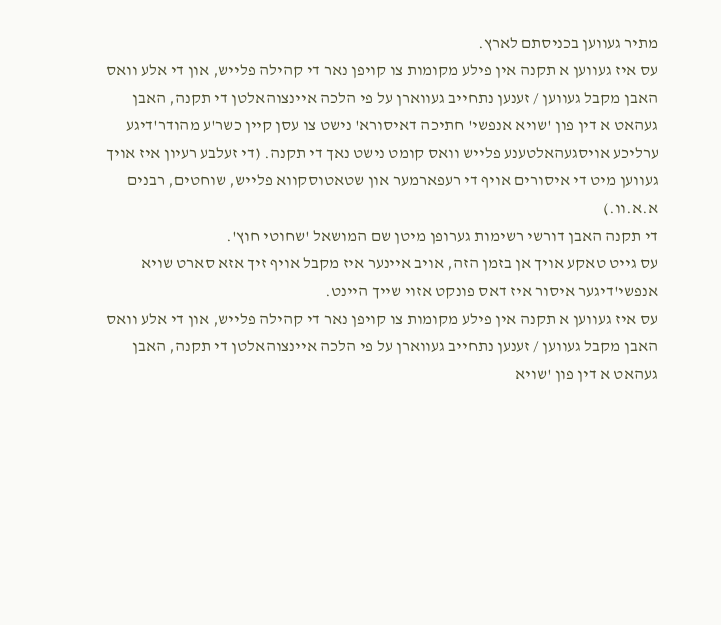מתיר געווען בכניסתם לארץ.
עס איז געווען א תקנה אין פילע מקומות צו קויפן נאר די קהילה פלייש, און די אלע וואס האבן מקבל געווען / זענען נתחייב געווארן על פי הלכה איינצוהאלטן די תקנה, האבן געהאט א דין פון 'שויא אנפשי' חתיכה דאיסורא' נישט צו עסן קיין כשר'ע מהודר'דיגע ערליכע אויסגעהאלטענע פלייש וואס קומט נישט נאך די תקנה. (די זעלבע רעיון איז אויך געווען מיט די איסורים אויף די רעפארמער און שטאטוסקווא פלייש, שוחטים, רבנים א.א.וו.)
די תקנה האבן דורשי רשימות גערופן מיטן שם המושאל 'שחוטי חוץ'.
עס גייט טאקע אויך אן בזמן הזה, אויב איינער איז מקבל אויף זיך אזא סארט שויא אנפשי'דיגער איסור איז דאס פונקט אזוי שייך היינט.
עס איז געווען א תקנה אין פילע מקומות צו קויפן נאר די קהילה פלייש, און די אלע וואס האבן מקבל געווען / זענען נתחייב געווארן על פי הלכה איינצוהאלטן די תקנה, האבן געהאט א דין פון 'שויא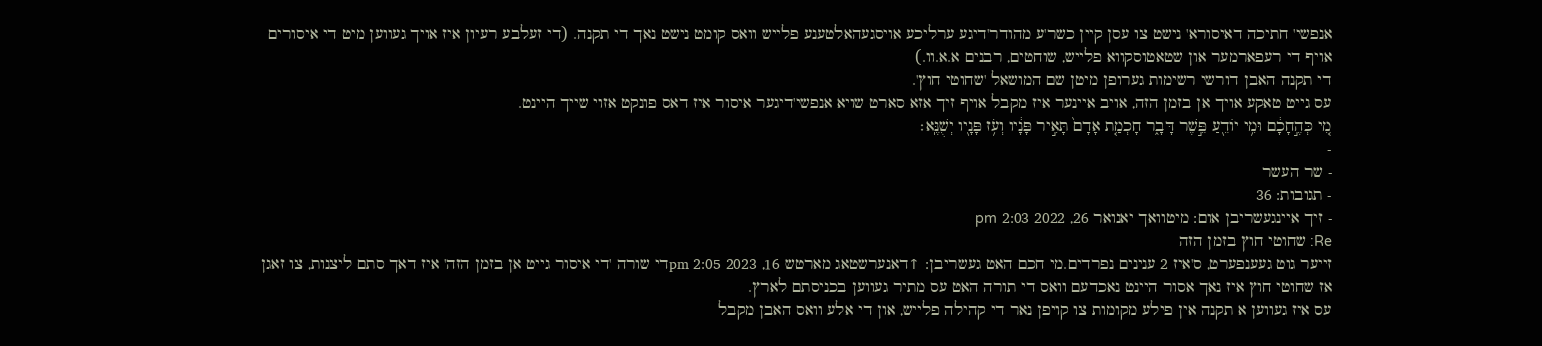אנפשי' חתיכה דאיסורא' נישט צו עסן קיין כשר'ע מהודר'דיגע ערליכע אויסגעהאלטענע פלייש וואס קומט נישט נאך די תקנה. (די זעלבע רעיון איז אויך געווען מיט די איסורים אויף די רעפארמער און שטאטוסקווא פלייש, שוחטים, רבנים א.א.וו.)
די תקנה האבן דורשי רשימות גערופן מיטן שם המושאל 'שחוטי חוץ'.
עס גייט טאקע אויך אן בזמן הזה, אויב איינער איז מקבל אויף זיך אזא סארט שויא אנפשי'דיגער איסור איז דאס פונקט אזוי שייך היינט.
מִ֚י כְּהֶ֣חָכָ֔ם וּמִ֥י יוֹדֵ֖עַ פֵּ֣שֶׁר דָּבָ֑ר חָכְמַ֤ת אָדָם֙ תָּאִ֣יר פָּנָ֔יו וְעֹ֥ז פָּנָ֖יו יְשֻׁנֶּֽא׃
-
- שר העשר
- תגובות: 36
- זיך איינגעשריבן אום: מיטוואך יאנואר 26, 2022 2:03 pm
Re: שחוטי חוץ בזמן הזה
זייער גוט געענפערט, ס'איז 2 ענינים נפרדים.מי חכם האט געשריבן: ↑דאנערשטאג מארטש 16, 2023 2:05 pmדי שורה 'די איסור גייט אן בזמן הזה' איז דאך סתם ליצנות, צו זאגן אז שחוטי חוץ איז נאך אסור היינט נאכדעם וואס די תורה האט עס מתיר געווען בכניסתם לארץ.
עס איז געווען א תקנה אין פילע מקומות צו קויפן נאר די קהילה פלייש, און די אלע וואס האבן מקבל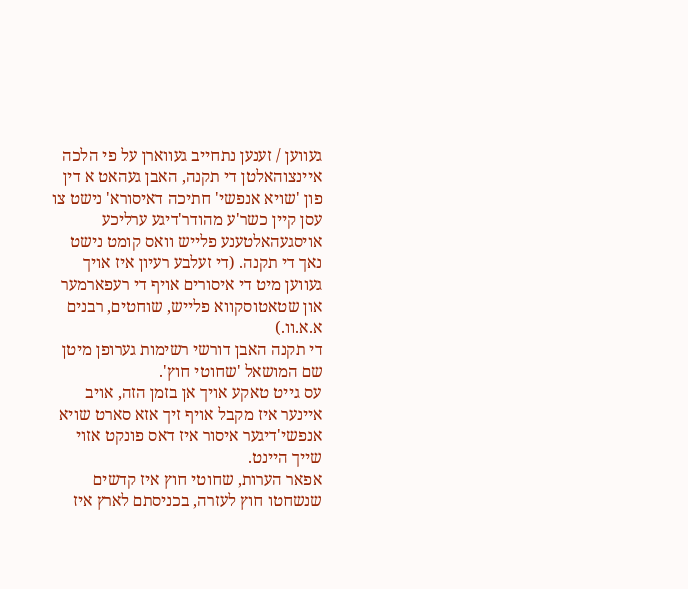געווען / זענען נתחייב געווארן על פי הלכה איינצוהאלטן די תקנה, האבן געהאט א דין פון 'שויא אנפשי' חתיכה דאיסורא' נישט צו עסן קיין כשר'ע מהודר'דיגע ערליכע אויסגעהאלטענע פלייש וואס קומט נישט נאך די תקנה. (די זעלבע רעיון איז אויך געווען מיט די איסורים אויף די רעפארמער און שטאטוסקווא פלייש, שוחטים, רבנים א.א.וו.)
די תקנה האבן דורשי רשימות גערופן מיטן שם המושאל 'שחוטי חוץ'.
עס גייט טאקע אויך אן בזמן הזה, אויב איינער איז מקבל אויף זיך אזא סארט שויא אנפשי'דיגער איסור איז דאס פונקט אזוי שייך היינט.
אפאר הערות, שחוטי חוץ איז קדשים שנשחטו חוץ לעזרה, בכניסתם לארץ איז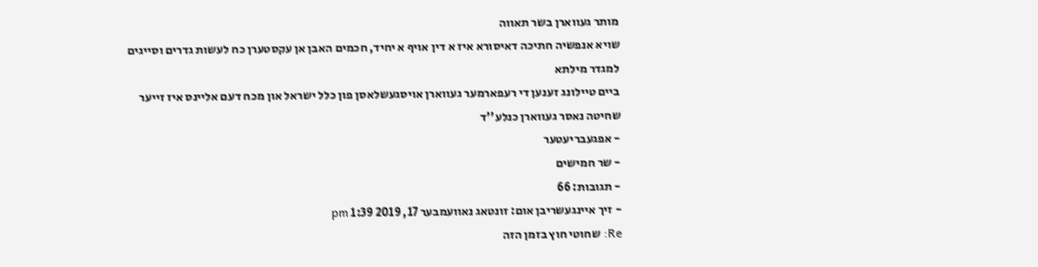מותר געווארן בשר תאווה
שויא אנפשיה חתיכה דאיסורא איז א דין אויף א יחיד, חכמים האבן אן עקסטערן כח לעשות גדרים וסייגים למגדר מילתא
ביים טיילונג זענען די רעפארמער געווארן אויסגעשלאסן פון כלל ישראל און מכח דעם אליינס איז זייער שחיטה נאסר געווארן כנלע''ד
- אפגעבריעטער
- שר חמישים
- תגובות: 66
- זיך איינגעשריבן אום: זונטאג נאוועמבער 17, 2019 1:39 pm
Re: שחוטי חוץ בזמן הזה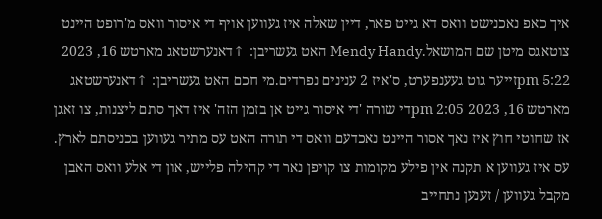איך כאפ נאכנישט וואס דא גייט פאר, דיין שאלה איז געווען אויף די איסור וואס מ'רופט היינט צוטאגס מיטן שם המושאל.Mendy Handy האט געשריבן: ↑דאנערשטאג מארטש 16, 2023 5:22 pmזייער גוט געענפערט, ס'איז 2 ענינים נפרדים.מי חכם האט געשריבן: ↑דאנערשטאג מארטש 16, 2023 2:05 pmדי שורה 'די איסור גייט אן בזמן הזה' איז דאך סתם ליצנות, צו זאגן אז שחוטי חוץ איז נאך אסור היינט נאכדעם וואס די תורה האט עס מתיר געווען בכניסתם לארץ.
עס איז געווען א תקנה אין פילע מקומות צו קויפן נאר די קהילה פלייש, און די אלע וואס האבן מקבל געווען / זענען נתחייב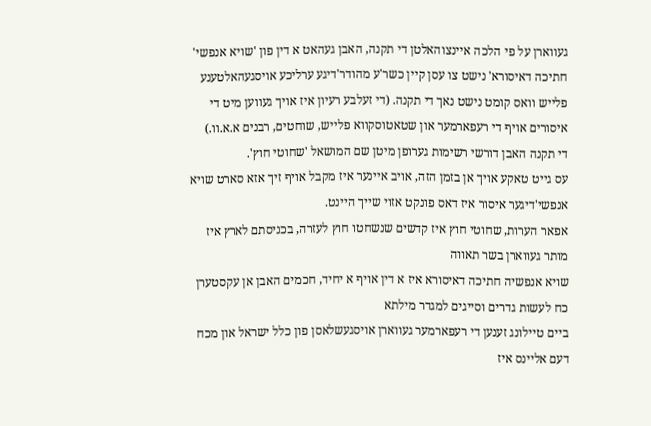געווארן על פי הלכה איינצוהאלטן די תקנה, האבן געהאט א דין פון 'שויא אנפשי' חתיכה דאיסורא' נישט צו עסן קיין כשר'ע מהודר'דיגע ערליכע אויסגעהאלטענע פלייש וואס קומט נישט נאך די תקנה. (די זעלבע רעיון איז אויך געווען מיט די איסורים אויף די רעפארמער און שטאטוסקווא פלייש, שוחטים, רבנים א.א.וו.)
די תקנה האבן דורשי רשימות גערופן מיטן שם המושאל 'שחוטי חוץ'.
עס גייט טאקע אויך אן בזמן הזה, אויב איינער איז מקבל אויף זיך אזא סארט שויא אנפשי'דיגער איסור איז דאס פונקט אזוי שייך היינט.
אפאר הערות, שחוטי חוץ איז קדשים שנשחטו חוץ לעזרה, בכניסתם לארץ איז מותר געווארן בשר תאווה
שויא אנפשיה חתיכה דאיסורא איז א דין אויף א יחיד, חכמים האבן אן עקסטערן כח לעשות גדרים וסייגים למגדר מילתא
ביים טיילונג זענען די רעפארמער געווארן אויסגעשלאסן פון כלל ישראל און מכח דעם אליינס איז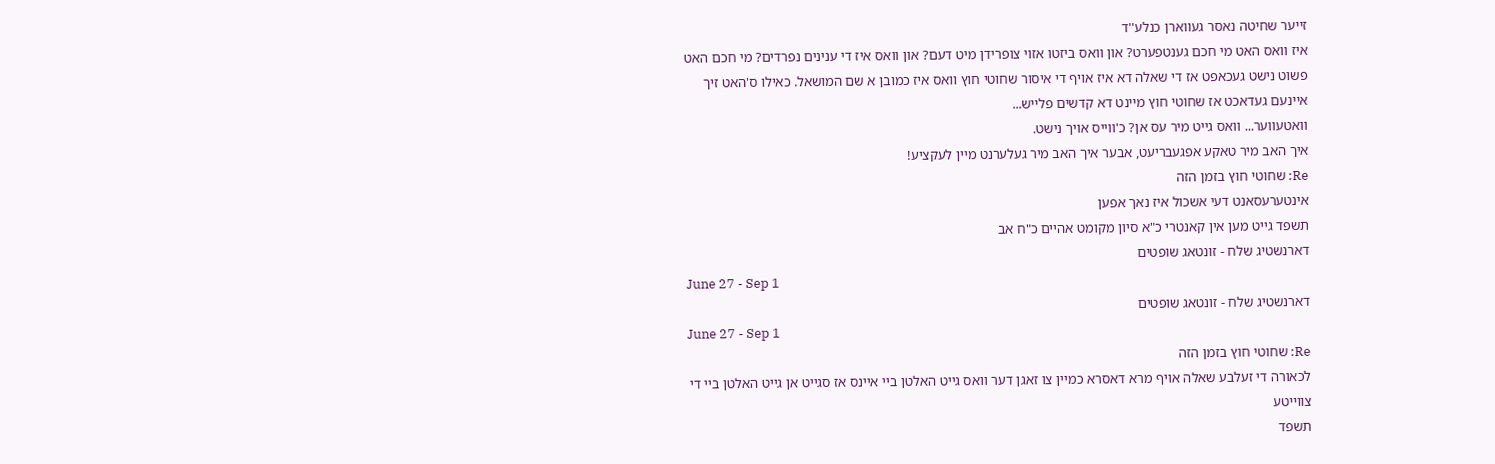זייער שחיטה נאסר געווארן כנלע''ד
איז וואס האט מי חכם גענטפערט? און וואס ביזטו אזוי צופרידן מיט דעם? און וואס איז די ענינים נפרדים? מי חכם האט פשוט נישט געכאפט אז די שאלה דא איז אויף די איסור שחוטי חוץ וואס איז כמובן א שם המושאל. כאילו ס'האט זיך איינעם געדאכט אז שחוטי חוץ מיינט דא קדשים פלייש...
וואטעווער... וואס גייט מיר עס אן? כ'ווייס אויך נישט.
איך האב מיר טאקע אפגעבריעט, אבער איך האב מיר געלערנט מיין לעקציע!
Re: שחוטי חוץ בזמן הזה
אינטערעסאנט דעי אשכול איז נאך אפען
תשפד גייט מען אין קאנטרי כ"א סיון מקומט אהיים כ"ח אב
דארנשטיג שלח - זונטאג שופטים
June 27 - Sep 1
דארנשטיג שלח - זונטאג שופטים
June 27 - Sep 1
Re: שחוטי חוץ בזמן הזה
לכאורה די זעלבע שאלה אויף מרא דאסרא כמיין צו זאגן דער וואס גייט האלטן ביי איינס אז סגייט אן גייט האלטן ביי די צווייטע
תשפד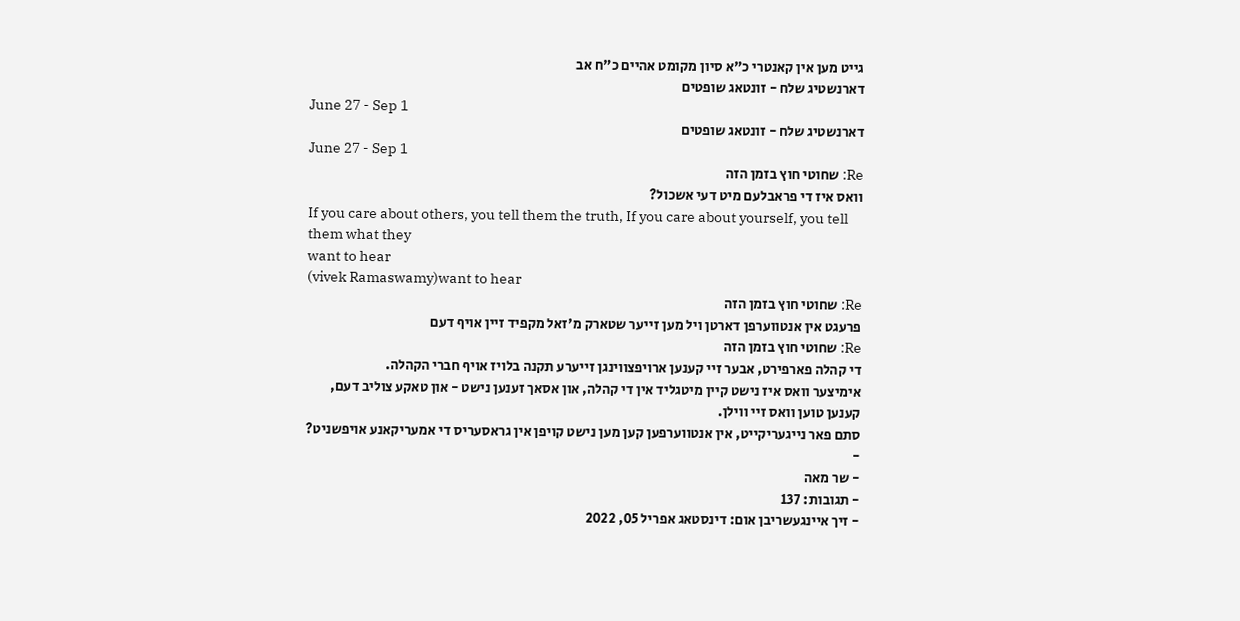גייט מען אין קאנטרי כ"א סיון מקומט אהיים כ"ח אב
דארנשטיג שלח - זונטאג שופטים
June 27 - Sep 1
דארנשטיג שלח - זונטאג שופטים
June 27 - Sep 1
Re: שחוטי חוץ בזמן הזה
וואס איז די פראבלעם מיט דעי אשכול?
If you care about others, you tell them the truth, If you care about yourself, you tell them what they
want to hear
(vivek Ramaswamy)want to hear
Re: שחוטי חוץ בזמן הזה
פרעגט אין אנטווערפן דארטן ויל מען זייער שטארק מ'זאל מקפיד זיין אויף דעם
Re: שחוטי חוץ בזמן הזה
די קהלה פארפירט, אבער זיי קענען ארויפצווינגן זייערע תקנה בלויז אויף חברי הקהלה.
אימיצער וואס איז נישט קיין מיטגליד אין די קהלה, און אסאך זענען נישט - און טאקע צוליב דעם, קענען טוען וואס זיי ווילן.
סתם פאר נייגעריקייט, אין אנטווערפען קען מען נישט קויפן אין גראסעריס די אמעריקאנע אויפשניט?
-
- שר מאה
- תגובות: 137
- זיך איינגעשריבן אום: דינסטאג אפריל 05, 2022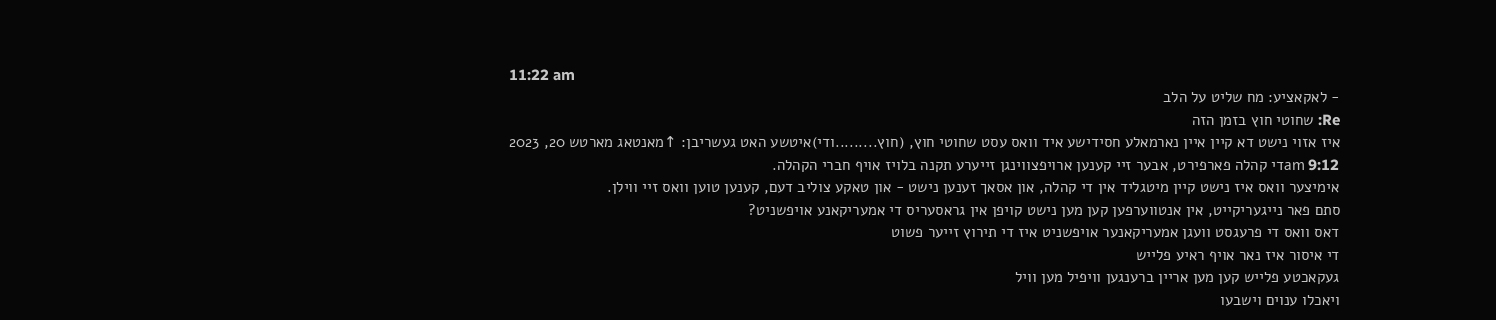11:22 am
- לאקאציע: מח שליט על הלב
Re: שחוטי חוץ בזמן הזה
איז אזוי נישט דא קיין איין נארמאלע חסידישע איד וואס עסט שחוטי חוץ, (חוץ.........ודי)איטשע האט געשריבן: ↑מאנטאג מארטש 20, 2023 9:12 amדי קהלה פארפירט, אבער זיי קענען ארויפצווינגן זייערע תקנה בלויז אויף חברי הקהלה.
אימיצער וואס איז נישט קיין מיטגליד אין די קהלה, און אסאך זענען נישט - און טאקע צוליב דעם, קענען טוען וואס זיי ווילן.
סתם פאר נייגעריקייט, אין אנטווערפען קען מען נישט קויפן אין גראסעריס די אמעריקאנע אויפשניט?
דאס וואס די פרעגסט וועגן אמעריקאנער אויפשניט איז די תירוץ זייער פשוט
די איסור איז נאר אויף ראיע פלייש
געקאכטע פלייש קען מען אריין ברענגען וויפיל מען וויל
ויאכלו ענוים וישבעו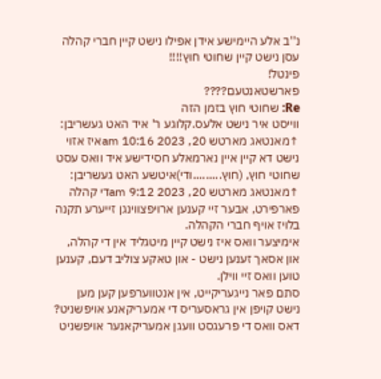נ''ב אלע היימישע אידן אפילו נישט קיין חברי קהלה עסן נישט קיין שחוטי חוץ!!!!
פינטל!
פארשטאנטעם????
Re: שחוטי חוץ בזמן הזה
ווייסט איר נישט אלעס.קלוגע ר' איד האט געשריבן: ↑מאנטאג מארטש 20, 2023 10:16 amאיז אזוי נישט דא קיין איין נארמאלע חסידישע איד וואס עסט שחוטי חוץ, (חוץ.........ודי)איטשע האט געשריבן: ↑מאנטאג מארטש 20, 2023 9:12 amדי קהלה פארפירט, אבער זיי קענען ארויפצווינגן זייערע תקנה בלויז אויף חברי הקהלה.
אימיצער וואס איז נישט קיין מיטגליד אין די קהלה, און אסאך זענען נישט - און טאקע צוליב דעם, קענען טוען וואס זיי ווילן.
סתם פאר נייגעריקייט, אין אנטווערפען קען מען נישט קויפן אין גראסעריס די אמעריקאנע אויפשניט?
דאס וואס די פרעגסט וועגן אמעריקאנער אויפשניט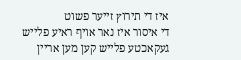איז די תירוץ זייער פשוט
די איסור איז נאר אויף ראיע פלייש
געקאכטע פלייש קען מען אריין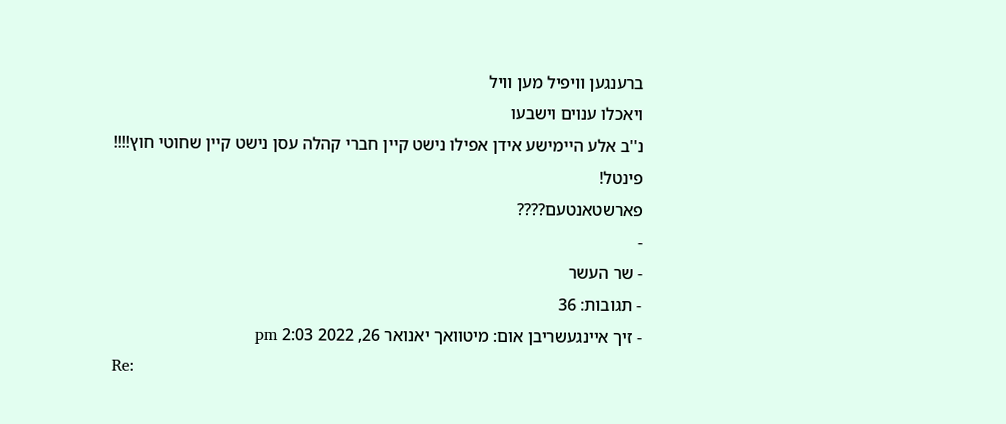ברענגען וויפיל מען וויל
ויאכלו ענוים וישבעו
נ''ב אלע היימישע אידן אפילו נישט קיין חברי קהלה עסן נישט קיין שחוטי חוץ!!!!
פינטל!
פארשטאנטעם????
-
- שר העשר
- תגובות: 36
- זיך איינגעשריבן אום: מיטוואך יאנואר 26, 2022 2:03 pm
Re: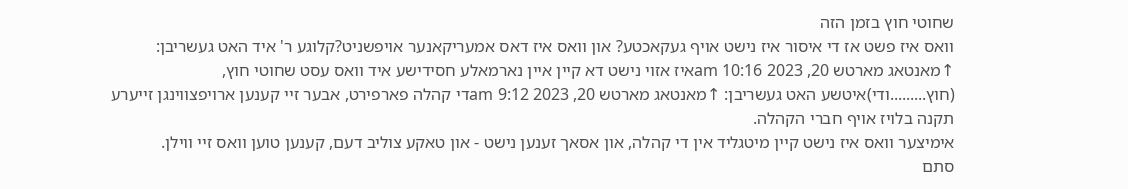שחוטי חוץ בזמן הזה
וואס איז פשט אז די איסור איז נישט אויף געקאכטע? און וואס איז דאס אמעריקאנער אויפשניט?קלוגע ר' איד האט געשריבן: ↑מאנטאג מארטש 20, 2023 10:16 amאיז אזוי נישט דא קיין איין נארמאלע חסידישע איד וואס עסט שחוטי חוץ, (חוץ.........ודי)איטשע האט געשריבן: ↑מאנטאג מארטש 20, 2023 9:12 amדי קהלה פארפירט, אבער זיי קענען ארויפצווינגן זייערע תקנה בלויז אויף חברי הקהלה.
אימיצער וואס איז נישט קיין מיטגליד אין די קהלה, און אסאך זענען נישט - און טאקע צוליב דעם, קענען טוען וואס זיי ווילן.
סתם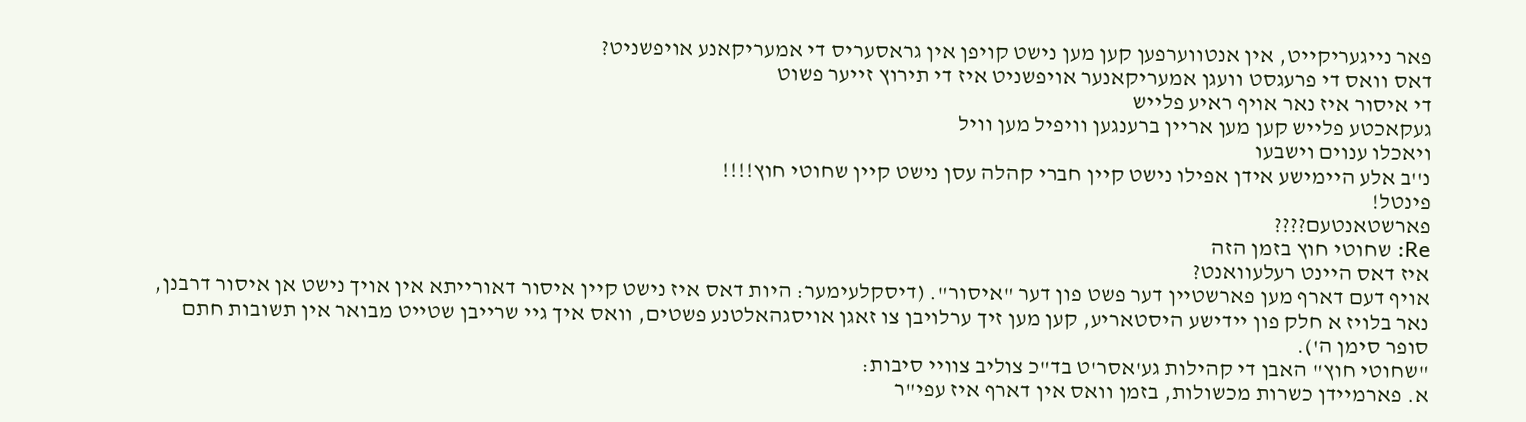פאר נייגעריקייט, אין אנטווערפען קען מען נישט קויפן אין גראסעריס די אמעריקאנע אויפשניט?
דאס וואס די פרעגסט וועגן אמעריקאנער אויפשניט איז די תירוץ זייער פשוט
די איסור איז נאר אויף ראיע פלייש
געקאכטע פלייש קען מען אריין ברענגען וויפיל מען וויל
ויאכלו ענוים וישבעו
נ''ב אלע היימישע אידן אפילו נישט קיין חברי קהלה עסן נישט קיין שחוטי חוץ!!!!
פינטל!
פארשטאנטעם????
Re: שחוטי חוץ בזמן הזה
איז דאס היינט רעלעוואנט?
אויף דעם דארף מען פארשטיין דער פשט פון דער "איסור". (דיסקלעימער: היות דאס איז נישט קיין איסור דאורייתא אין אויך נישט אן איסור דרבנן, נאר בלויז א חלק פון יידישע היסטאריע, קען מען זיך ערלויבן צו זאגן אויסגהאלטנע פשטים, וואס איך גיי שרייבן שטייט מבואר אין תשובות חתם סופר סימן ה').
"שחוטי חוץ" האבן די קהילות גע'אסר'ט בד"כ צוליב צוויי סיבות:
א. פארמיידן כשרות מכשולות, בזמן וואס אין דארף איז עפי"ר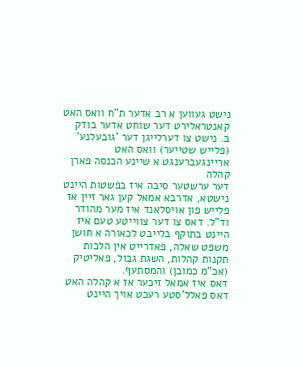נישט געווען א רב אדער ת"ח וואס האט קאנטראלירט דער שוחט אדער בודק
ב. נישט צו דערלייגן דער 'גובעלנע' (פלייש שטייער) וואס האט אריינגעברענגט א שיינע הכנסה פארן קהלה
דער ערשטער סיבה איז בפשטות היינט נישטא, אדרבא אמאל קען גאר זיין אז פלייש פון אויסלאנד איז מער מהודר וד"ל. דאס צו דער צווייטע טעם איז היינט בתוקף בלייבט לכאורה א חושן משפט שאלה, פאדרייט אין הלכות תקנות קהלות, השגת גבול, פאליטיק (אכ"מ כמובן) והמסתעף.
דאס איז אמאל זיכער אז א קהלה האט דאס פאלל'סטע רעכט אויך היינט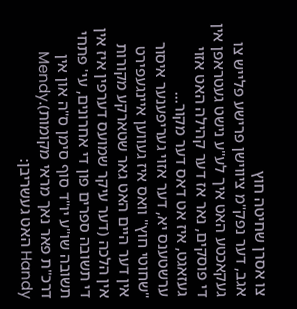צו אסרן שחיטה חוץ
אגב, דער נפק"מ ציווישן פרישע פלייש צו געקאכטע האט איך לע"ע נישט געטראפן אין די פוסקים, נאר אז דער קהילה האט אזוי געזאגט, איז אט דאס דער מקור…
ערשטענס יא, דער אזוי געריפענער איסור "שחוטי חוץ" וואס איז געווען איינגעפירט אין דער היים האט גאר שטארקע מקורות אין הלכה (דער עיקר שמועס דערפין איז אין די תשובה ספרים פון די אחרונים, עי' פתחי תשובה שו"ע יו"ד סוף סימן ס"ה און אין דרכ"ת פאר נאך מראי מקומות).Mendy Handy האט געשריבן: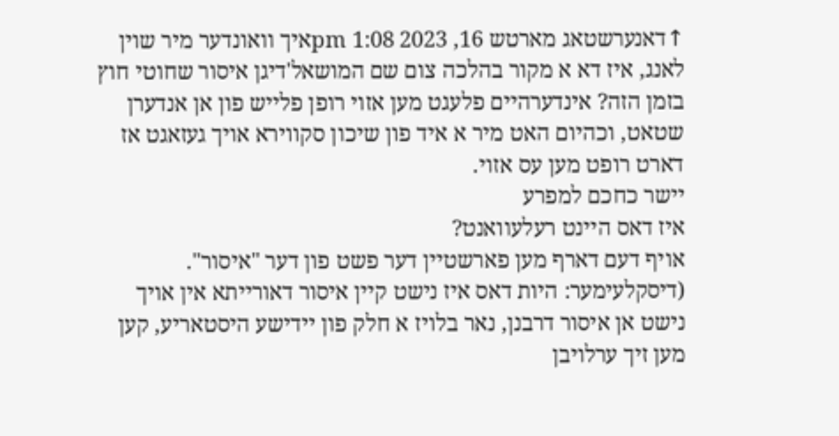↑דאנערשטאג מארטש 16, 2023 1:08 pmאיך וואונדער מיר שוין לאנג, איז דא א מקור בהלכה צום שם המושאל'דיגן איסור שחוטי חוץ בזמן הזה? אינדערהיים פלעגט מען אזוי רופן פלייש פון אן אנדערן שטאט, וכהיום האט מיר א איד פון שיכון סקווירא אויך געזאגט אז דארט רופט מען עס אזוי.
יישר כחכם למפרע
איז דאס היינט רעלעוואנט?
אויף דעם דארף מען פארשטיין דער פשט פון דער "איסור". (דיסקלעימער: היות דאס איז נישט קיין איסור דאורייתא אין אויך נישט אן איסור דרבנן, נאר בלויז א חלק פון יידישע היסטאריע, קען מען זיך ערלויבן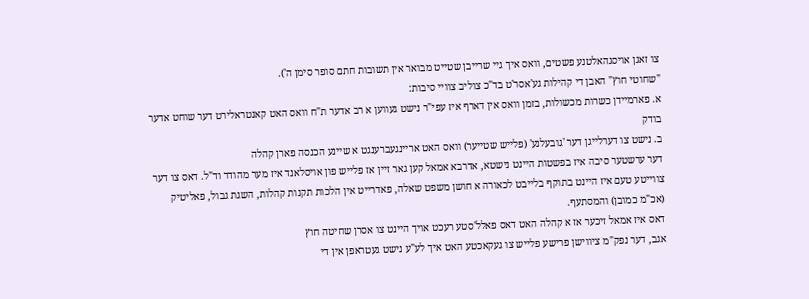צו זאגן אויסגהאלטנע פשטים, וואס איך גיי שרייבן שטייט מבואר אין תשובות חתם סופר סימן ה').
"שחוטי חוץ" האבן די קהילות גע'אסר'ט בד"כ צוליב צוויי סיבות:
א. פארמיידן כשרות מכשולות, בזמן וואס אין דארף איז עפי"ר נישט געווען א רב אדער ת"ח וואס האט קאנטראלירט דער שוחט אדער בודק
ב. נישט צו דערלייגן דער 'גובעלנע' (פלייש שטייער) וואס האט אריינגעברענגט א שיינע הכנסה פארן קהלה
דער ערשטער סיבה איז בפשטות היינט נישטא, אדרבא אמאל קען גאר זיין אז פלייש פון אויסלאנד איז מער מהודר וד"ל. דאס צו דער צווייטע טעם איז היינט בתוקף בלייבט לכאורה א חושן משפט שאלה, פאדרייט אין הלכות תקנות קהלות, השגת גבול, פאליטיק (אכ"מ כמובן) והמסתעף.
דאס איז אמאל זיכער אז א קהלה האט דאס פאלל'סטע רעכט אויך היינט צו אסרן שחיטה חוץ
אגב, דער נפק"מ ציווישן פרישע פלייש צו געקאכטע האט איך לע"ע נישט געטראפן אין די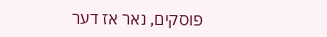פוסקים, נאר אז דער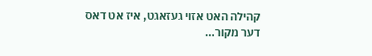קהילה האט אזוי געזאגט, איז אט דאס דער מקור…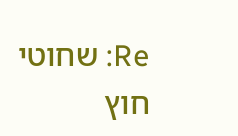Re: שחוטי חוץ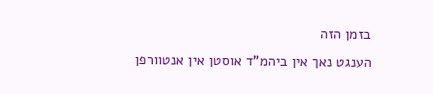בזמן הזה
הענגט נאך אין ביהמ"ד אוסטן אין אנטוורפן